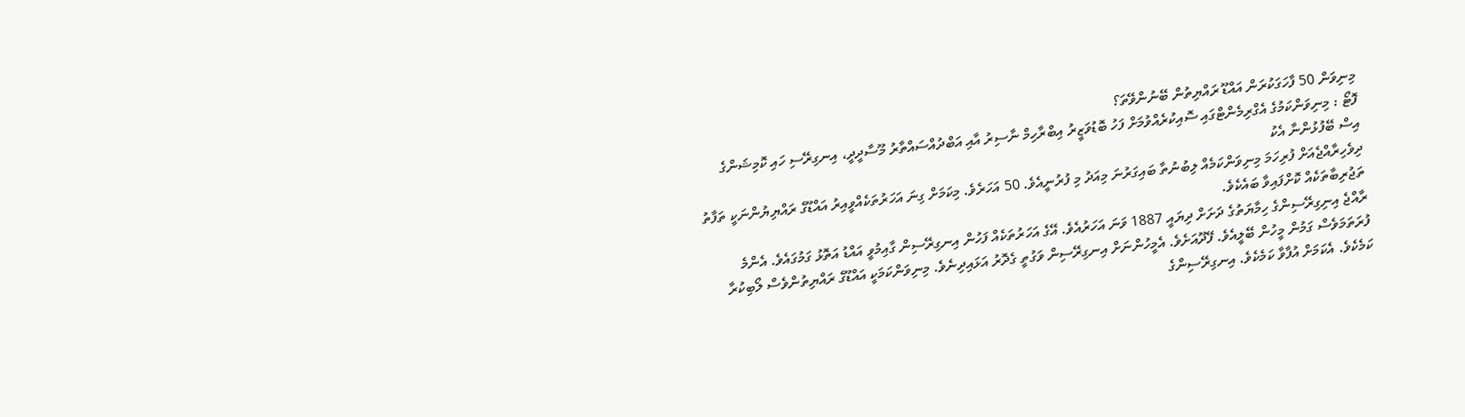މިނިވަން 50 ފާހަގަކުރަން އައްޑޫ ރައްޔިތުން ބޭނުންވޭތަ؟
ފޮޓޯ : މިނިވަންކަމުގެ އެގްރިމެންޓްގައި ސޮއިކުރެއްވުމަށް ފަހު ބޮޑުވަޒީރު އިބްރާހިމް ނާސިރު އާއި އަބްދުއްސައްތާރު މޫސާދީދީ، އިނގިރޭސި ހައި ކޮމިޝަންގެ އިސް ބޭފުޅުންނާ އެކު
ދިވެހިރާއްޖެއަށް ފުރިހަމަ މިނިވަންކަމެއް ލިބުނުތާ ބައިގަރުނަ މިއަދު މި ފުރުނީއެވެ. 50 އަހަރެވެ. މިކަމަށް ގިނަ އަހަރުތަކެއްވީއިރު އައްޑޫގެ ރައްޔިޔުންނަކީ ތަފާތު ތަޖުރިބާތަކެއް ކޮށްފައިވާ ބައެކެވެ.
ރާއްޖެ އިނިގިރޭސިންގެ ހިމާޔަތުގެ ދަށަށް ދިޔައީ 1887 ވަނަ އަހަރުއެވެ. އޭގެ އަހަރުތަކެއް ފަހުން އިނގިރޭސިން ގާއިމުވީ އައްޑު އަތޮޅު ގަމުގައެވެ. އެންމެ ފުރަތަމަވެސް ގަމުން މީހުން ބޭލީއެވެ. ފޭދޫއަށެވެ. އެމީހުންނަށް އިނގިރޭސިން ވަގުތީ ގެދޮރު އަޅައިދިނެވެ. މިނިވަންކަމަކީ އައްޑޫގެ ރައްޔިތުންވެސް ލޯބިކުރާ ކަމެކެވެ. އެކަމަށް އުފާވާ ކަމެކެވެ. އިނގިރޭސިންގެ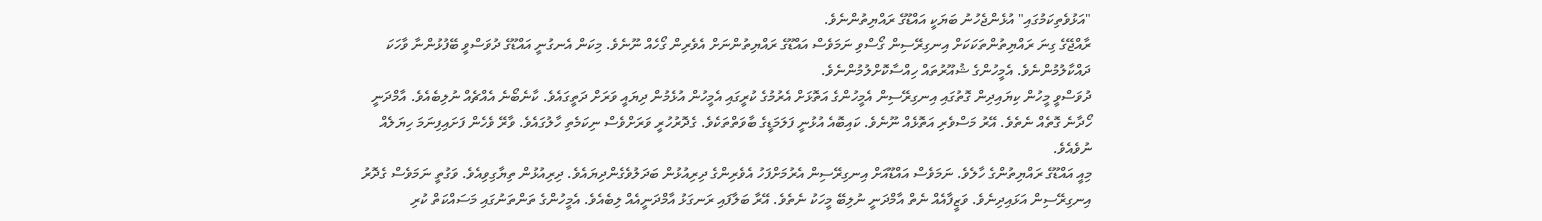"އަޅުވެތިކަމުގައި" އުޅެންޖެހުނު ބަޔަކީ އައްޑޫގެ ރައްޔިތުންނެވެ.
ރާއްޖޭގެ ގިނަ ރައްޔިތުންތަކަކަށް އިނގިރޭސިން ގޯސްވި ނަމަވެސް އައްޑޫގެ ރައްޔިތުންނަށް އެވެރިން ގޯހެއް ނޫނެވެ. މިކަން އެނގުނީ އައްޑޫގެ ދުވަސްވީ ބޭފުޅުންނާ ވާހަކަ ދައްކާލުމުންނެވެ. އެމީހުންގެ ޝުއޫރުތައް ހިއްސާކޮށްލުމުންނެވެ.
ދުވަސްވީ މީހުން ކިޔައިދިން ގޮތުގައި އިނގިރޭސިން އެމީހުންގެ އަތޮޅަށް އެރުމުގެ ކުރީގައި އެމީހުން އުޅެމުން ދިޔައީ ވަރަށް ދަތީގައެވެ. ކާނެބޯނެ އެއްޗެއް ނުލިބެއެވެ. އާމްދަނީ ހޯދާނެ ގޮތެއް ނެތެވެ. އޭރު މަސްވެރި އަތޮޅެއް ނޫނެވެ. ކައިބޮއެ އުޅުނީ ފަލަމަޑީގެ ބާވަތްތަކެވެ. ގެދޮރުހުރީ ވަރަށްވެސް ނިކަމެތި ހާލުގައެވެ. ވާރޭ ވެހެން ފަށައިފިނަމަ ހިޔަލެއް ނުވެއެވެ.
މިއީ އައްޑޫގެ ރައްޔިތުންގެ ހާލެވެ. ނަމަވެސް އައްޑޫއަށް އިނގިރޭސިން އެރުމަށްފަހު އެވެރިންގެ ދިރިއުޅުން ބަދަލުވެގެންދިޔައެވެ. ދިރިއުޅުން ތިޔާގިވިއެވެ. ވަގުތީ ނަމަވެސް ގެދޮރު އިނގިރޭސިން އަޅައިދިނެވެ. ވަޒީފާއެއް ނެތް އާމްދަނީ ނުލިބޭ މީހަކު ނެތެވެ. އޭރާ ބަލާފައި ރަނގަޅު އާމްދަނީއެއް ލިބެއެވެ. އެމީހުންގެ ތަންތަނުގައި މަސައްކަތް ކުރި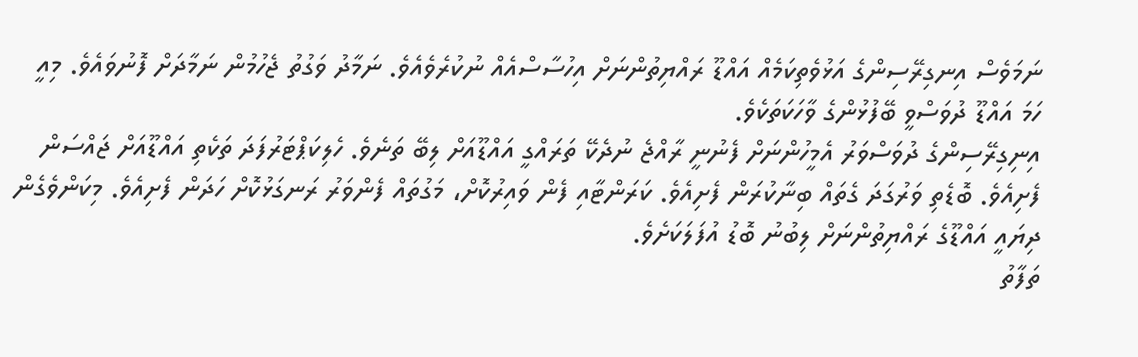ނަމަވެސް އިނގިރޭސިންގެ އަޅުވެތިކަމެއް އައްޑޫ ރައްޔިތުންނަށް އިހުސާސްއެއް ނުކުރެވެއެވެ. ނަމާދު ވަގުތު ޖެހުމުން ނަމާދަށް ފޮނުވައެވެ. މިއީ ހަމަ އައްޑޫ ދުވަސްވީ ބޭފުޅުންގެ ވާހަކަތަކެވެ.
އިނިގިރޭސިންގެ ދުވަސްވަރު އެމީހުންނަށް ފެނުނީ ރާއްޖެ ނުދެކޭ ތަރައްގީ އައްޑޫއަށް ލިބޭ ތަނެވެ. ހެލިކަޕްޓަރުފަދަ ތަކެތި އައްޑޫއަށް ޖައްސަން ފެށިއެވެ. ބޮޑެތި ވަރުގަދަ ގެތައް ބިނާކުރަން ފެށިއެވެ. ކަރަންޓާއި ފެން ވައިރުކޮށް، މަގުތައް ފެންވަރު ރަނގަޅުކޮށް ހަދަން ފެށިއެވެ. މިކަންވެގެން ދިޔައީ އައްޑޫގެ ރައްޔިތުންނަށް ލިބުނު ބޮޑު އުފަލަކަށެވެ.
ތަފާތު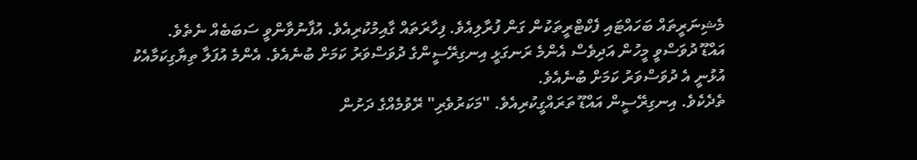މެޝިނަރީތައް ބަހައްޓައި ފެކްޓްރީތަކުން ގަން ފުރާލިއެވެ. ފިހާރަތައް ގާއިމުކުރިއެވެ. އުފާނުވާންވީ ސަބަބެއް ނެތެވެ.
އައްޑޫ ދުވަސްވީ މީހުން އަދިވެސް އެންމެ ރަނގަޅީ އިނގިރޭސީންގެ ދުވަސްވަރު ކަމަށް ބުނެއެވެ. އެންމެ އުފަލާ ތިޔާގިކަމާއެކު އުޅުނީ އެ ދުވަސްވަރު ކަމަށް ބުނެއެވެ.
ތެދެކެވެ. އިނގިރޭސީން އައްޑޫ ތަރައްގީކުރިއެވެ. "މަކަރުވެރި" ރޭވުމެއްގެ ދަށުން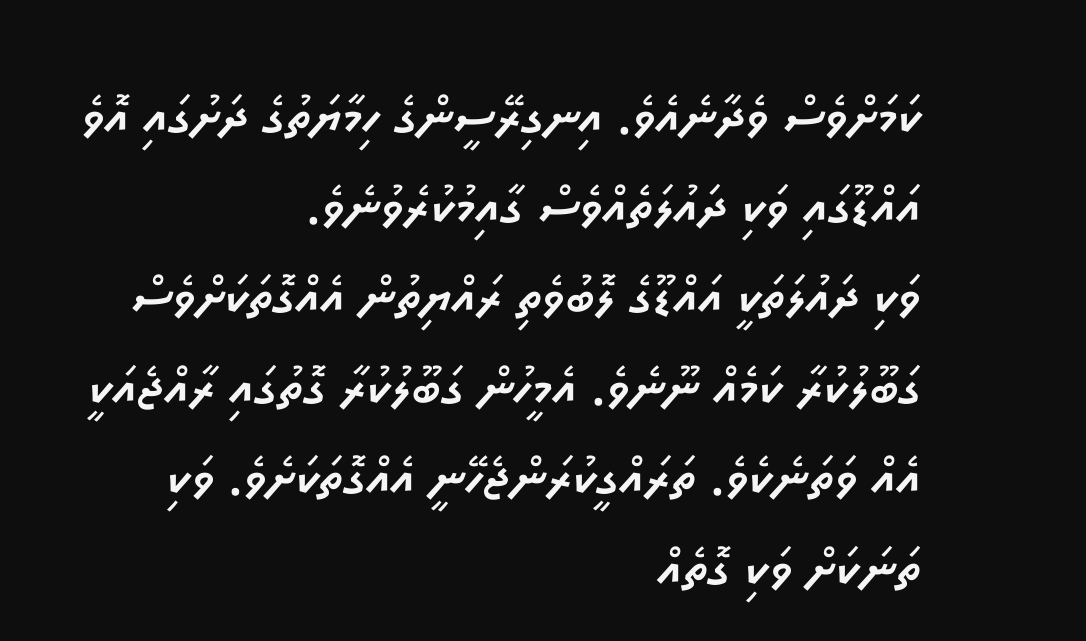ކަމަށްވެސް ވެދާނެއެވެ. އިނގިރޭސީންގެ ހިމާޔަތުގެ ދަށުގައި އޮވެ އައްޑޫގައި ވަކި ދައުލަތެއްވެސް ގާއިމުކުރެވުނެވެ.
ވަކި ދައުލަތަކީ އައްޑޫގެ ލޮބުވެތި ރައްޔިތުން އެއްގޮތަކަށްވެސް ގަބޫލުކުރާ ކަމެއް ނޫނެވެ. އެމީހުން ގަބޫލުކުރާ ގޮތުގައި ރާއްޖެއަކީ އެއް ވަތަނެކެވެ. ތަރައްގީކުރަންޖެހޭނީ އެއްގޮތަކަށެވެ. ވަކި ތަނަކަށް ވަކި ގޮތެއް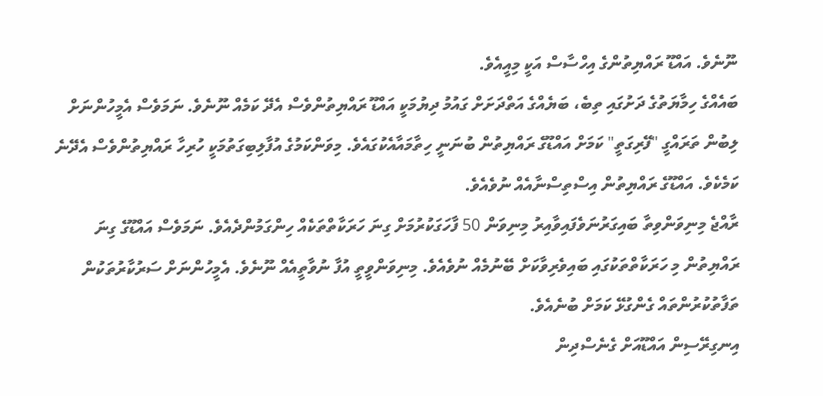ނޫނެވެ. އައްޑޫ ރައްޔިތުންގެ އިހްސާސް އަކީ މިއީއެވެ.
ބައެއްގެ ހިމާޔަތުގެ ދަށުގައި ތިބެ، ބަޔެއްގެ އަތްދަށަށް ގައުމު ދިޔުމަކީ އައްޑޫ ރައްޔިތުންވެސް އެދޭ ކަމެއް ނޫނެވެ. ނަމަވެސް އެމީހުންނަށް ލިބުން ތަރައްގީ "ފޭރިގަތީ" ކަމަށް އައްޑޫގެ ރައްޔިތުން ބުނަނީ ހިތާމައާއެކުގައެވެ. މިވަންކަމުގެ އުފާލިބިގަތުމަކީ ހުރިހާ ރައްޔިތުންވެސް އެދޭނެ ކަމެކެވެ. އައްޑޫގެ ރައްޔިތުން އިސްތިސްނާއެއް ނުވެއެވެ.
ރާއްޖެ މިނިވަންވިތާ ބައިގަރުނަވެފައިވާއިރު މިނިވަން 50 ފާހަގަކުރުމަށް ގިނަ ހަރަކާތްތަކެއް ހިންގަމުންދެއެވެ. ނަމަވެސް އައްޑޫގެ ގިނަ ރައްޔިތުން މި ހަރަކާތްތަކުގައި ބައިވެރިވާކަށް ބޭނުމެއް ނުވެއެވެ. މިނިވަންވީތީ އުފާ ނުވާތީއެއް ނޫނެވެ. އެމީހުންނަށް ސަރުކާރުތަކުން ތަފާތުކުރުންތައް ގެންގުޅޭ ކަމަށް ބުނެއެވެ.
އިނގިރޭސިން އައްޑޫއަށް ގެނެސްދިން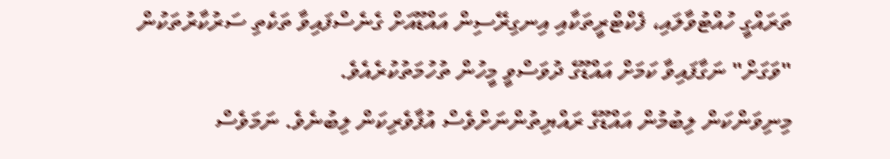ތަރައްގީ ހުއްޓުވާލައި، ފެކްޓްރީތަކާއި އިނގިރޭސިން އައްޑޫއަށް ގެނެސްފައިވާ ތަކެތި ސަރުކާރުތަކުން "ވަގަށް" ނަގާފައިވާ ކަމަށް އައްޑޫގެ ދުވަސްވީ މީހުން ތުހުމަތުކުރެއެވެ.
މިނިވަންކަން ލިބުމުން އައްޑޫގެ ރައްޔިތުންނަށްވެސް އުފާވެރިކަން ލިބުނެވެ. ނަމަވެސް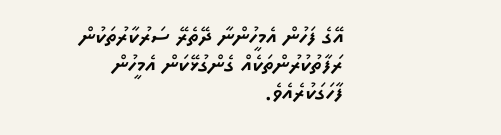އޭގެ ފަހުން އެމީހުންނާ ދޭތެރޭ ސަރުކާރުތަކުން ރަފާތުކުރުންތަކެއް ގެންގުޅޭކަން އެމީހުން ފާހަގަކުރެއެވެ.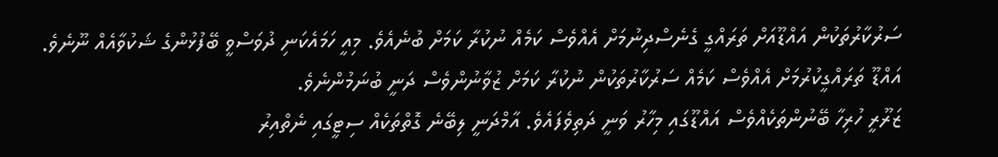ސަރުކާރުތަކުން އައްޑޫއަށް ތަރައްގީ ގެނެސްދިނުމަށް އެއްވެސް ކަމެއް ނުކުރާ ކަމަށް ބުނެއެވެ. މިއީ ހަމައެކަނި ދުވަސްވީ ބޭފުޅުންގެ ޝަކުވާއެއް ނޫނެވެ. އައްޑޫ ތަރައްގީކުރުމަށް އެއްވެސް ކަމެއް ސަރުކާރުތަކުން ނުކުރާ ކަމަށް ޒުވާނުންވެސް ދަނީ ބުނަމުންނެވެ.
ޒަރޫރީ ހުރިހާ ބޭނުންތަކެއްވެސް އައްޑޫގައި މިހާރު ވަނީ ދަތިވެފައެވެ. އާމްދަނީ ލިބޭނެ ގޮތްތަކެއް ސިޓީގައި ނެތްއިރު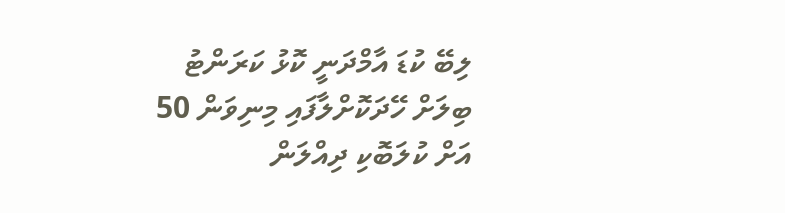ލިބޭ ކުޑަ އާމްދަނީ ކޮޅު ކަރަންޓު ބިލަށް ހޭދަކޮށްލާފައި މިނިވަން 50 އަށް ކުލަބޮކި ދިއްލަން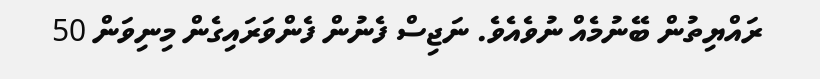ރައްޔިތުން ބޭނުމެއް ނުވެއެވެ. ނަޖިސް ފެނުން ފެންވަރައިގެން މިނިވަން 50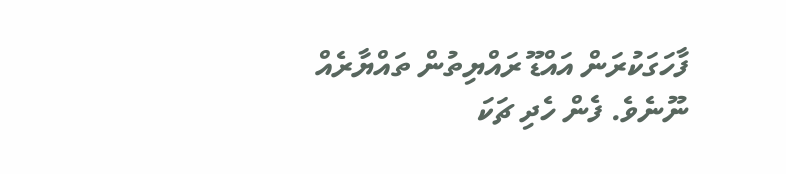ފާހަގަކުރަން އައްޑޫ ރައްޔިތުން ތައްޔާރެއް ނޫނެވެ. ފެން ހެދި ޗަކަ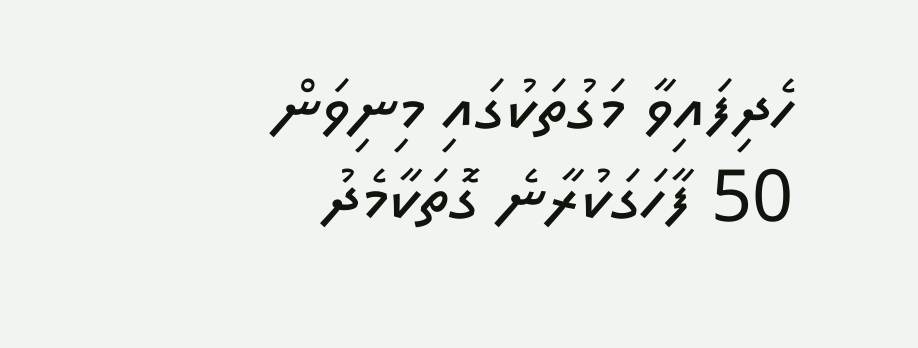ހެދިފައިވާ މަގުތަކުގައި މިނިވަން 50 ފާހަގަކުރާނެ ގޮތަކާމެދު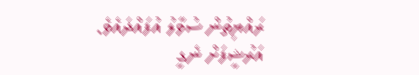ރައްޔިތުން ސުވާލު އުފައްދައެވެ.
އަރުޝީފަށް ނެގީ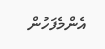އެންމެފަހުން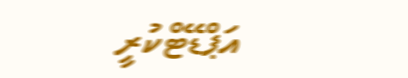އަޕްޑޭޓްކުރީ